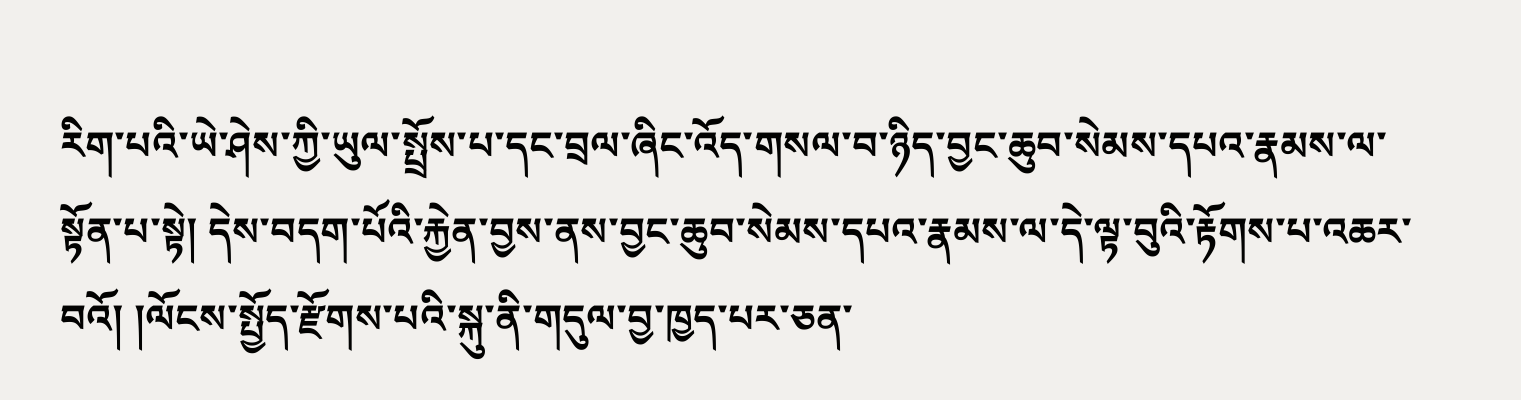རིག་པའི་ཡེ་ཤེས་ཀྱི་ཡུལ་སྤྲོས་པ་དང་བྲལ་ཞིང་འོད་གསལ་བ་ཉིད་བྱང་ཆུབ་སེམས་དཔའ་རྣམས་ལ་སྟོན་པ་སྟེ། དེས་བདག་པོའི་རྐྱེན་བྱས་ནས་བྱང་ཆུབ་སེམས་དཔའ་རྣམས་ལ་དེ་ལྟ་བུའི་རྟོགས་པ་འཆར་བའོ། །ལོངས་སྤྱོད་རྫོགས་པའི་སྐུ་ནི་གདུལ་བྱ་ཁྱད་པར་ཅན་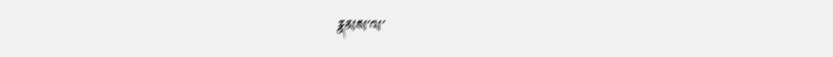རྣམས་ལ་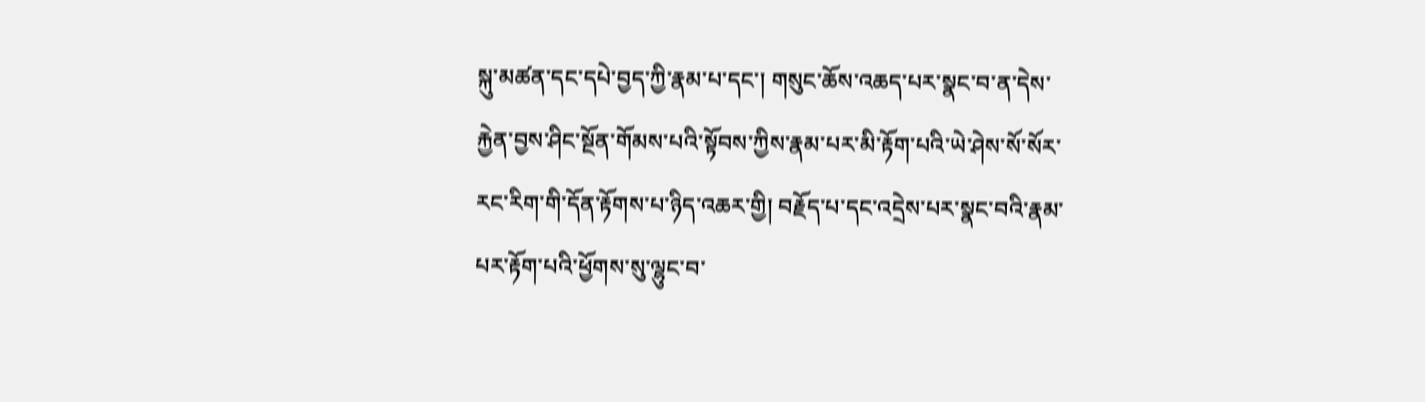སྐུ་མཚན་དང་དཔེ་བྱད་ཀྱི་རྣམ་པ་དང་། གསུང་ཆོས་འཆད་པར་སྣང་བ་ན་དེས་རྐྱེན་བྱས་ཤིང་སྔོན་གོམས་པའི་སྟོབས་ཀྱིས་རྣམ་པར་མི་རྟོག་པའི་ཡེ་ཤེས་སོ་སོར་རང་རིག་གི་དོན་རྟོགས་པ་ཉིད་འཆར་གྱི། བརྗོད་པ་དང་འདྲེས་པར་སྣང་བའི་རྣམ་པར་རྟོག་པའི་ཕྱོགས་སུ་ལྷུང་བ་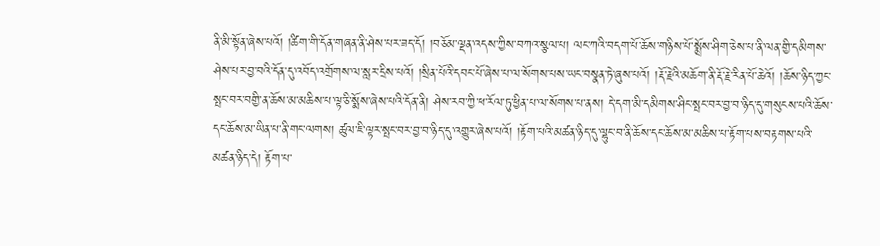ནི་མི་སྟོན་ཞེས་པའོ། །ཚིག་གི་དོན་གཞན་ནི་ཤེས་པར་ཟད་དོ། །བཅོམ་ལྡན་འདས་ཀྱིས་བཀའ་སྩལ་པ། ལང་ཀའི་བདག་པོ་ཆོས་གཉིས་པོ་སྨྲོས་ཤིག་ཅེས་པ་ནི་ལན་གྱི་དམིགས་ཤེས་པར་བྱ་བའི་དོན་དུ་འབོད་འགྲོགས་ལ་སླར་དྲིས་པའོ། །སྲིན་པོའི་དབང་པོ་ཞེས་པ་ལ་སོགས་པས་ཡང་བསྣན་ཏེ་ཞུས་པའོ། །རྡོ་རྗེའི་མཆོག་ནི་རྡོ་རྗེ་རིན་པོ་ཆེའོ། །ཆོས་ཉིད་ཀྱང་སྤང་བར་བགྱི་ན་ཆོས་མ་མཆིས་པ་ལྟ་ཅི་སྨོས་ཞེས་པའི་དོན་ནི། ཤེས་རབ་ཀྱི་ཕ་རོལ་ཏུ་ཕྱིན་པ་ལ་སོགས་པ་ནས། དེ་དག་མི་དམིགས་ཤིང་སྤང་བར་བྱ་བ་ཉིད་དུ་གསུངས་པའི་ཆོས་དང་ཆོས་མ་ཡིན་པ་ནི་གང་ལགས། ཚུལ་ཇི་ལྟར་སྤང་བར་བྱ་བ་ཉིད་དུ་འགྱུར་ཞེས་པའོ། །རྟོག་པའི་མཚན་ཉིད་དུ་ལྷུང་བ་ནི་ཆོས་དང་ཆོས་མ་མཆིས་པ་རྟོག་པས་བརྟགས་པའི་མཚན་ཉིད་དེ། རྟོག་པ་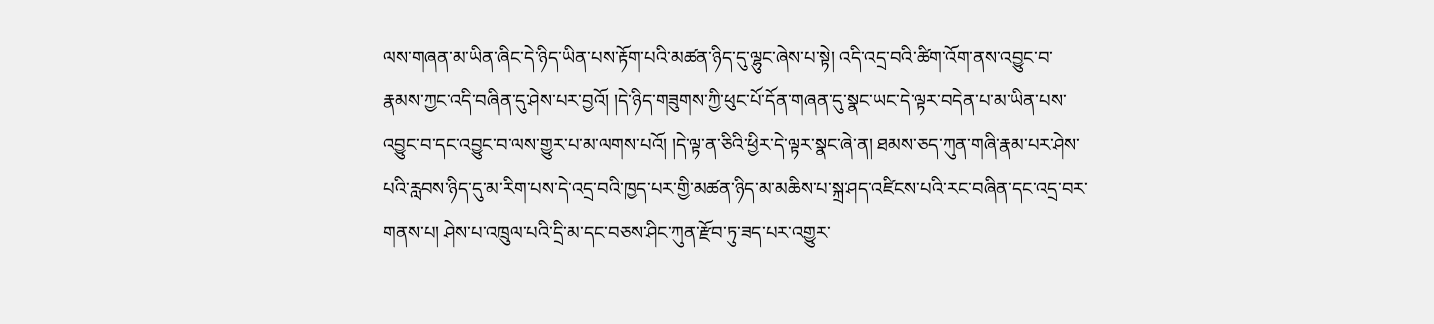ལས་གཞན་མ་ཡིན་ཞིང་དེ་ཉིད་ཡིན་པས་རྟོག་པའི་མཚན་ཉིད་དུ་ལྷུང་ཞེས་པ་སྟེ། འདི་འདྲ་བའི་ཚིག་འོག་ནས་འབྱུང་བ་རྣམས་ཀྱང་འདི་བཞིན་དུ་ཤེས་པར་བྱའོ། །དེ་ཉིད་གཟུགས་ཀྱི་ཕུང་པོ་དོན་གཞན་དུ་སྣང་ཡང་དེ་ལྟར་བདེན་པ་མ་ཡིན་པས་འབྱུང་བ་དང་འབྱུང་བ་ལས་གྱུར་པ་མ་ལགས་པའོ། །དེ་ལྟ་ན་ཅིའི་ཕྱིར་དེ་ལྟར་སྣང་ཞེ་ན། ཐམས་ཅད་ཀུན་གཞི་རྣམ་པར་ཤེས་པའི་རླབས་ཉིད་དུ་མ་རིག་པས་དེ་འདྲ་བའི་ཁྱད་པར་གྱི་མཚན་ཉིད་མ་མཆིས་པ་སྐྲ་ཤད་འཛིངས་པའི་རང་བཞིན་དང་འདྲ་བར་གནས་པ། ཤེས་པ་འཁྲུལ་པའི་དྲི་མ་དང་བཅས་ཤིང་ཀུན་རྫོབ་ཏུ་ཟད་པར་འགྱུར་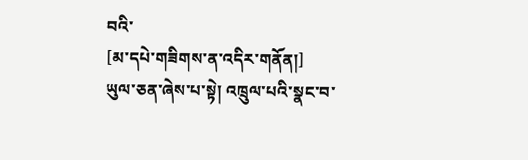བའི་
[མ་དཔེ་གཟིགས་ན་འདིར་གནོན།]
ཡུལ་ཅན་ཞེས་པ་སྟེ། འཁྲུལ་པའི་སྣང་བ་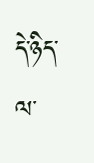དེ་ཉིད་ལ་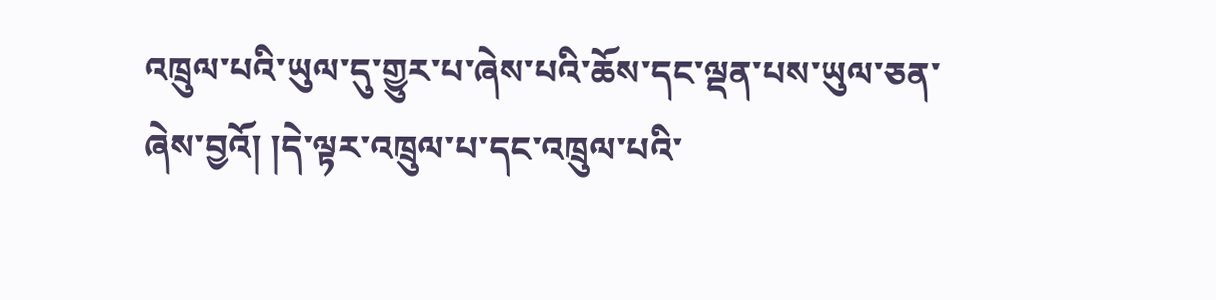འཁྲུལ་པའི་ཡུལ་དུ་གྱུར་པ་ཞེས་པའི་ཆོས་དང་ལྡན་པས་ཡུལ་ཅན་ཞེས་བྱའོ། །དེ་ལྟར་འཁྲུལ་པ་དང་འཁྲུལ་པའི་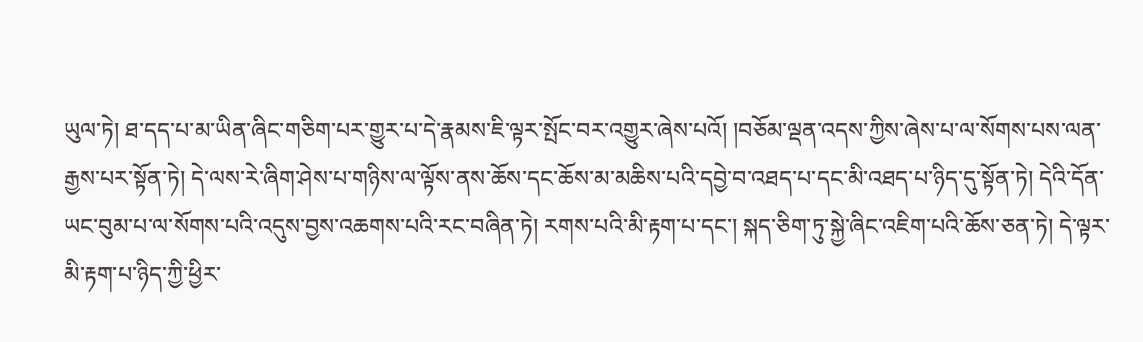ཡུལ་ཏེ། ཐ་དད་པ་མ་ཡིན་ཞིང་གཅིག་པར་གྱུར་པ་དེ་རྣམས་ཇི་ལྟར་སྤོང་བར་འགྱུར་ཞེས་པའོ། །བཅོམ་ལྡན་འདས་ཀྱིས་ཞེས་པ་ལ་སོགས་པས་ལན་རྒྱས་པར་སྟོན་ཏེ། དེ་ལས་རེ་ཞིག་ཤེས་པ་གཉིས་ལ་ལྟོས་ནས་ཆོས་དང་ཆོས་མ་མཆིས་པའི་དབྱེ་བ་འཐད་པ་དང་མི་འཐད་པ་ཉིད་དུ་སྟོན་ཏེ། དེའི་དོན་ཡང་བུམ་པ་ལ་སོགས་པའི་འདུས་བྱས་འཆགས་པའི་རང་བཞིན་ཏེ། རགས་པའི་མི་རྟག་པ་དང་། སྐད་ཅིག་ཏུ་སྐྱེ་ཞིང་འཇིག་པའི་ཆོས་ཅན་ཏེ། དེ་ལྟར་མི་རྟག་པ་ཉིད་ཀྱི་ཕྱིར་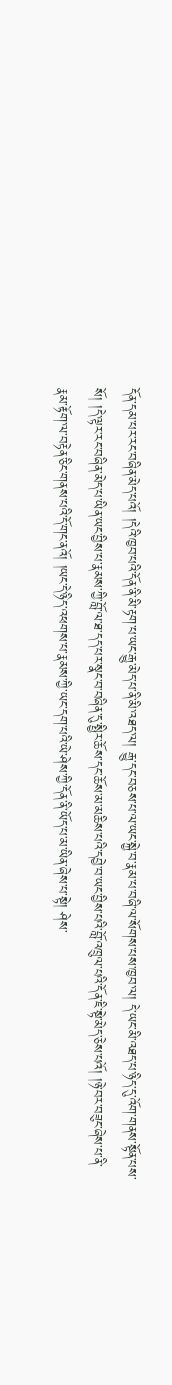དོན་དམ་པར་རང་བཞིན་མེད་པའོ། །དེའི་ཁྱབ་པའི་དོན་ནི་མི་རྟག་པ་ཡང་རྒྱུ་མེད་པ་ནི་མི་འཐད་ལ། རྒྱུ་དང་བཅས་པ་ལ་ཡང་སྐྱེ་བ་རྣམ་པ་བཞི་ལ་སོགས་པས་ཁྱབ་ལ། དེ་ཡང་མི་འཐད་པ་ཉིད་དུ་འོག་གནས་སྟོན་པས་སོ། །དེ་ལྟར་རང་བཞིན་མེད་པ་ཡིན་ཡང་བྱིས་པ་རྣམས་ཀྱི་བློ་ལ་ཐ་དད་པར་སྣང་བ་བཞིན་དུ་སྤྱིར་ཆོས་དང་ཆོས་མ་མཆིས་པའི་དབྱེ་བ་ཡང་བྱིས་པའི་བློ་འཁྲུལ་པའི་དོན་ཇི་སྟེ་མེད་ཅེས་པའོ། །ཉེ་བར་བཟུང་ཞེས་པ་ནི་རྣམ་རྟོག་ལ་བརྟེན་ཅིང་གནས་པའི་དོ་གང་ནའོ། །ཡང་དེ་ཉིད་འཕགས་པ་རྣམས་ཀྱི་ཡང་དག་པའི་ཡེ་ཤེས་ཀྱི་དོན་ནི་ཡོད་པ་མ་ཡིན་ཞེས་པ་སྟེ། ཤེས་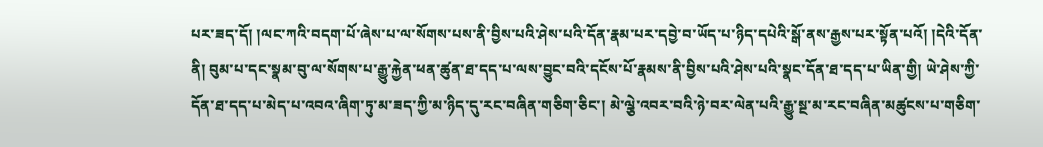པར་ཟད་དོ། །ལང་ཀའི་བདག་པོ་ཞེས་པ་ལ་སོགས་པས་ནི་བྱིས་པའི་ཤེས་པའི་དོན་རྣམ་པར་དབྱེ་བ་ཡོད་པ་ཉིད་དཔེའི་སྒོ་ནས་རྒྱས་པར་སྟོན་པའོ། །དེའི་དོན་ནི། བུམ་པ་དང་སྣམ་བུ་ལ་སོགས་པ་རྒྱུ་རྐྱེན་ཕན་ཚུན་ཐ་དད་པ་ལས་བྱུང་བའི་དངོས་པོ་རྣམས་ནི་བྱིས་པའི་ཤེས་པའི་སྣང་དོན་ཐ་དད་པ་ཡིན་གྱི། ཡེ་ཤེས་ཀྱི་དོན་ཐ་དད་པ་མེད་པ་འབའ་ཞིག་ཏུ་མ་ཟད་ཀྱི་མ་ཉིད་དུ་རང་བཞིན་གཅིག་ཅིང་། མེ་ལྕེ་འབར་བའི་ཉེ་བར་ལེན་པའི་རྒྱུ་སྔ་མ་རང་བཞིན་མཚུངས་པ་གཅིག་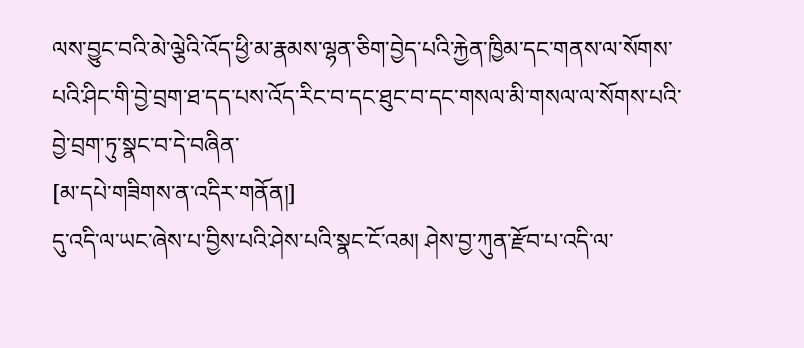ལས་བྱུང་བའི་མེ་ལྕེའི་འོད་ཕྱི་མ་རྣམས་ལྷན་ཅིག་བྱེད་པའི་རྐྱེན་ཁྱིམ་དང་གནས་ལ་སོགས་པའི་ཤིང་གི་བྱེ་བྲག་ཐ་དད་པས་འོད་རིང་བ་དང་ཐུང་བ་དང་གསལ་མི་གསལ་ལ་སོགས་པའི་བྱེ་བྲག་ཏུ་སྣང་བ་དེ་བཞིན་
[མ་དཔེ་གཟིགས་ན་འདིར་གནོན།]
དུ་འདི་ལ་ཡང་ཞེས་པ་བྱིས་པའི་ཤེས་པའི་སྣང་ངོ་འམ། ཤེས་བྱ་ཀུན་རྫོབ་པ་འདི་ལ་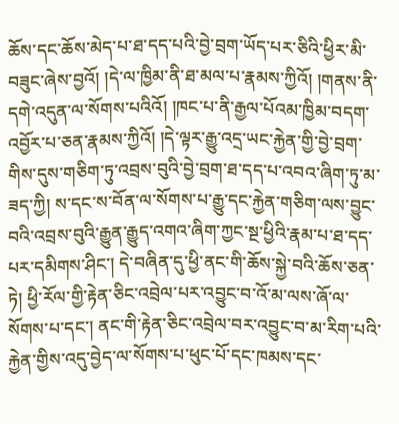ཆོས་དང་ཆོས་མེད་པ་ཐ་དད་པའི་བྱེ་བྲག་ཡོད་པར་ཅིའི་ཕྱིར་མི་བཟུང་ཞེས་བྱའོ། །དེ་ལ་ཁྱིམ་ནི་ཐ་མལ་པ་རྣམས་ཀྱིའོ། །གནས་ནི་དགེ་འདུན་ལ་སོགས་པའིའོ། །ཁང་པ་ནི་རྒྱལ་པོའམ་ཁྱིམ་བདག་འབྱོར་པ་ཅན་རྣམས་ཀྱིའོ། །དེ་ལྟར་རྒྱུ་འདྲ་ཡང་རྐྱེན་གྱི་བྱེ་བྲག་གིས་དུས་གཅིག་ཏུ་འབྲས་བུའི་བྱེ་བྲག་ཐ་དད་པ་འབའ་ཞིག་ཏུ་མ་ཟད་ཀྱི། ས་དང་ས་བོན་ལ་སོགས་པ་རྒྱུ་དང་རྐྱེན་གཅིག་ལས་བྱུང་བའི་འབྲས་བུའི་རྒྱུན་རྒྱུད་འགའ་ཞིག་ཀྱང་སྔ་ཕྱིའི་རྣམ་པ་ཐ་དད་པར་དམིགས་ཤིང་། དེ་བཞིན་དུ་ཕྱི་ནང་གི་ཆོས་སྐྱེ་བའི་ཆོས་ཅན་ཏེ། ཕྱི་རོལ་གྱི་རྟེན་ཅིང་འབྲེལ་པར་འབྱུང་བ་འོ་མ་ལས་ཞོ་ལ་སོགས་པ་དང་། ནང་གི་རྟེན་ཅིང་འབྲེལ་བར་འབྱུང་བ་མ་རིག་པའི་རྐྱེན་གྱིས་འདུ་བྱེད་ལ་སོགས་པ་ཕུང་པོ་དང་ཁམས་དང་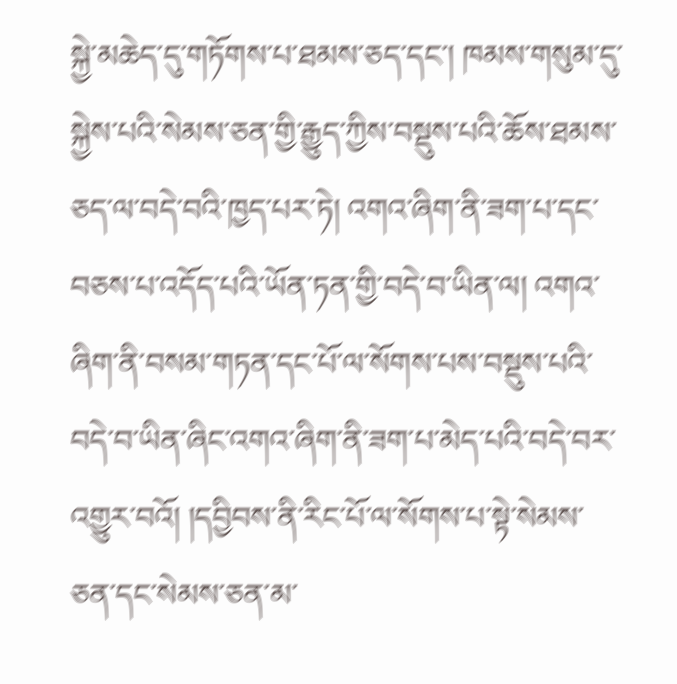སྐྱེ་མཆེད་དུ་གཏོགས་པ་ཐམས་ཅད་དང་། ཁམས་གསུམ་དུ་སྐྱེས་པའི་སེམས་ཅན་གྱི་རྒྱུད་ཀྱིས་བསྡུས་པའི་ཆོས་ཐམས་ཅད་ལ་བདེ་བའི་ཁྱད་པར་ཏེ། འགའ་ཞིག་ནི་ཟག་པ་དང་བཅས་པ་འདོད་པའི་ཡོན་ཏན་གྱི་བདེ་བ་ཡིན་ལ། འགའ་ཞིག་ནི་བསམ་གཏན་དང་པོ་ལ་སོགས་པས་བསྡུས་པའི་བདེ་བ་ཡིན་ཞིང་འགའ་ཞིག་ནི་ཟག་པ་མེད་པའི་བདེ་བར་འགྱུར་བའོ། །དབྱིབས་ནི་རིང་པོ་ལ་སོགས་པ་སྟེ་སེམས་ཅན་དང་སེམས་ཅན་མ་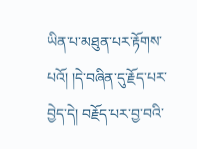ཡིན་པ་མཐུན་པར་རྟོགས་པའོ། །དེ་བཞིན་དུ་རྗོད་པར་བྱེད་དེ། བརྗོད་པར་བྱ་བའི་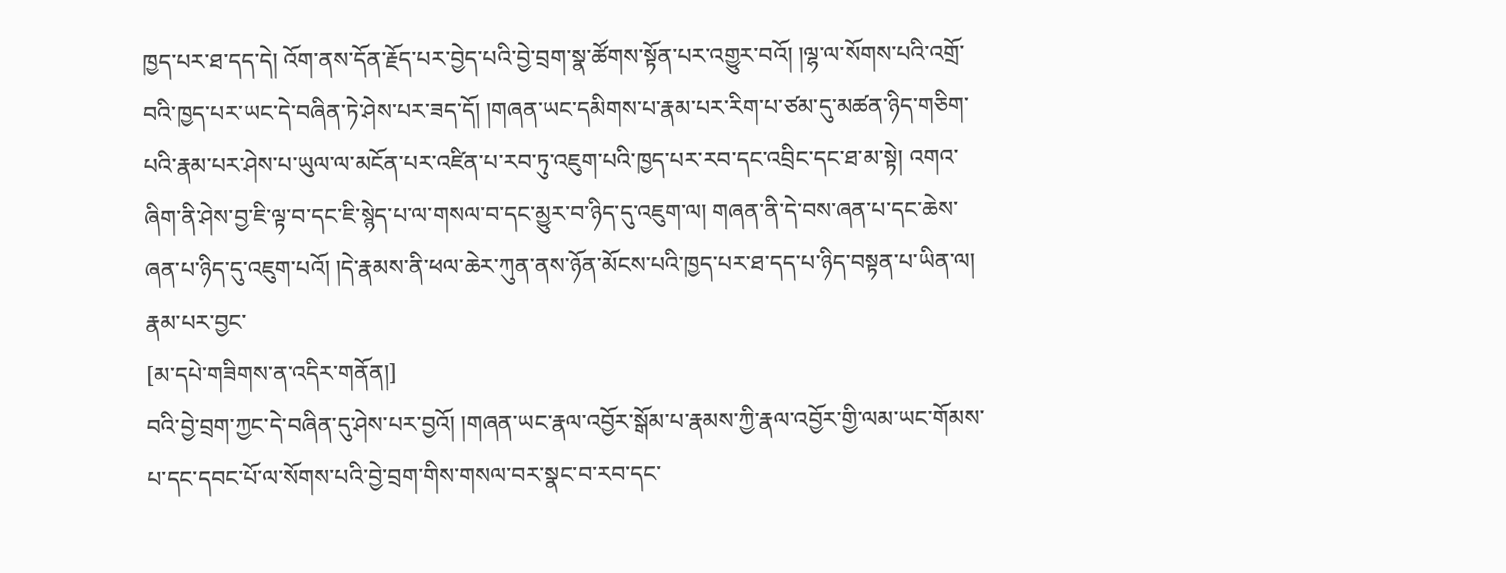ཁྱད་པར་ཐ་དད་དེ། འོག་ནས་དོན་རྗོད་པར་བྱེད་པའི་བྱེ་བྲག་སྣ་ཚོགས་སྟོན་པར་འགྱུར་བའོ། །ལྷ་ལ་སོགས་པའི་འགྲོ་བའི་ཁྱད་པར་ཡང་དེ་བཞིན་ཏེ་ཤེས་པར་ཟད་དོ། །གཞན་ཡང་དམིགས་པ་རྣམ་པར་རིག་པ་ཙམ་དུ་མཚན་ཉིད་གཅིག་པའི་རྣམ་པར་ཤེས་པ་ཡུལ་ལ་མངོན་པར་འཛིན་པ་རབ་ཏུ་འཇུག་པའི་ཁྱད་པར་རབ་དང་འབྲིང་དང་ཐ་མ་སྟེ། འགའ་ཞིག་ནི་ཤེས་བྱ་ཇི་ལྟ་བ་དང་ཇི་སྙེད་པ་ལ་གསལ་བ་དང་མྱུར་བ་ཉིད་དུ་འཇུག་ལ། གཞན་ནི་དེ་བས་ཞན་པ་དང་ཆེས་ཞན་པ་ཉིད་དུ་འཇུག་པའོ། །དེ་རྣམས་ནི་ཕལ་ཆེར་ཀུན་ནས་ཉོན་མོངས་པའི་ཁྱད་པར་ཐ་དད་པ་ཉིད་བསྟན་པ་ཡིན་ལ། རྣམ་པར་བྱང་
[མ་དཔེ་གཟིགས་ན་འདིར་གནོན།]
བའི་བྱེ་བྲག་ཀྱང་དེ་བཞིན་དུ་ཤེས་པར་བྱའོ། །གཞན་ཡང་རྣལ་འབྱོར་སྒོམ་པ་རྣམས་ཀྱི་རྣལ་འབྱོར་གྱི་ལམ་ཡང་གོམས་པ་དང་དབང་པོ་ལ་སོགས་པའི་བྱེ་བྲག་གིས་གསལ་བར་སྣང་བ་རབ་དང་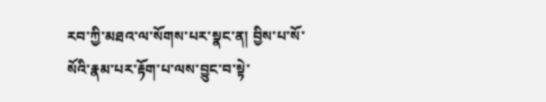རབ་ཀྱི་མཐའ་ལ་སོགས་པར་སྣང་ན། བྱིས་པ་སོ་སོའི་རྣམ་པར་རྟོག་པ་ལས་བྱུང་བ་སྟེ་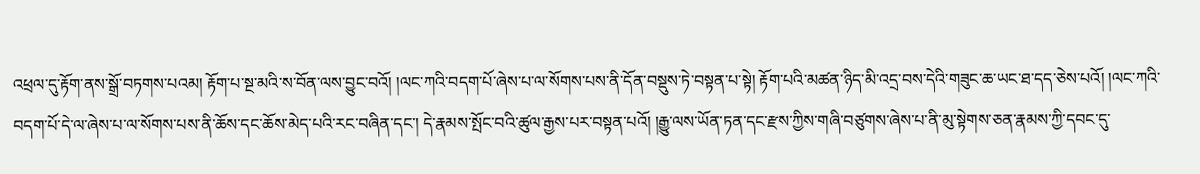འཕྲལ་དུ་རྟོག་ནས་སྒྲོ་བཏགས་པའམ། རྟོག་པ་སྔ་མའི་ས་བོན་ལས་བྱུང་བའོ། །ལང་ཀའི་བདག་པོ་ཞེས་པ་ལ་སོགས་པས་ནི་དོན་བསྡུས་ཏེ་བསྟན་པ་སྟེ། རྟོག་པའི་མཚན་ཉིད་མི་འདྲ་བས་དེའི་གཟུང་ཆ་ཡང་ཐ་དད་ཅེས་པའོ། །ལང་ཀའི་བདག་པོ་དེ་ལ་ཞེས་པ་ལ་སོགས་པས་ནི་ཆོས་དང་ཆོས་མེད་པའི་རང་བཞིན་དང་། དེ་རྣམས་སྤོང་བའི་ཚུལ་རྒྱས་པར་བསྟན་པའོ། །རྒྱུ་ལས་ཡོན་ཏན་དང་རྫས་ཀྱིས་གཞི་བཙུགས་ཞེས་པ་ནི་མུ་སྟེགས་ཅན་རྣམས་ཀྱི་དབང་དུ་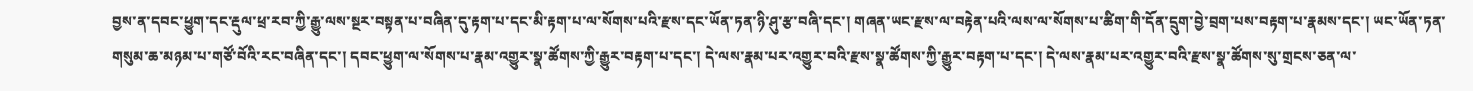བྱས་ན་དབང་ཕྱུག་དང་རྡུལ་ཕྲ་རབ་ཀྱི་རྒྱུ་ལས་སྔར་བསྟན་པ་བཞིན་དུ་རྟག་པ་དང་མི་རྟག་པ་ལ་སོགས་པའི་རྫས་དང་ཡོན་ཏན་ཉི་ཤུ་རྩ་བཞི་དང་། གཞན་ཡང་རྫས་ལ་བརྟེན་པའི་ལས་ལ་སོགས་པ་ཚིག་གི་དོན་དྲུག་བྱེ་བྲག་པས་བརྟག་པ་རྣམས་དང་། ཡང་ཡོན་ཏན་གསུམ་ཆ་མཉམ་པ་གཙོ་བོའི་རང་བཞིན་དང་། དབང་ཕྱུག་ལ་སོགས་པ་རྣམ་འགྱུར་སྣ་ཚོགས་ཀྱི་རྒྱུར་བརྟག་པ་དང་། དེ་ལས་རྣམ་པར་འགྱུར་བའི་རྫས་སྣ་ཚོགས་ཀྱི་རྒྱུར་བརྟག་པ་དང་། དེ་ལས་རྣམ་པར་འགྱུར་བའི་རྫས་སྣ་ཚོགས་སུ་གྲངས་ཅན་ལ་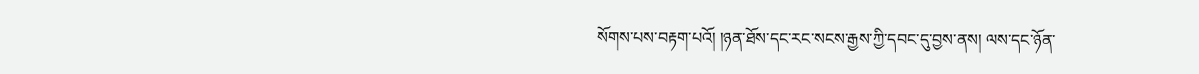སོགས་པས་བརྟག་པའོ། །ཉན་ཐོས་དང་རང་སངས་རྒྱས་ཀྱི་དབང་དུ་བྱས་ནས། ལས་དང་ཉོན་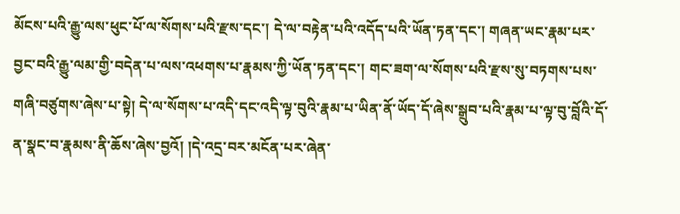མོངས་པའི་རྒྱུ་ལས་ཕུང་པོ་ལ་སོགས་པའི་རྫས་དང་། དེ་ལ་བརྟེན་པའི་འདོད་པའི་ཡོན་ཏན་དང་། གཞན་ཡང་རྣམ་པར་བྱང་བའི་རྒྱུ་ལམ་གྱི་བདེན་པ་ལས་འཕགས་པ་རྣམས་ཀྱི་ཡོན་ཏན་དང་། གང་ཟག་ལ་སོགས་པའི་རྫས་སུ་བཏགས་པས་གཞི་བཙུགས་ཞེས་པ་སྟེ། དེ་ལ་སོགས་པ་འདི་དང་འདི་ལྟ་བུའི་རྣམ་པ་ཡིན་ནོ་ཡོད་དོ་ཞེས་སྒྲུབ་པའི་རྣམ་པ་ལྟ་བུ་བློའི་དོ་ན་སྣང་བ་རྣམས་ནི་ཆོས་ཞེས་བྱའོ། །དེ་འདྲ་བར་མངོན་པར་ཞེན་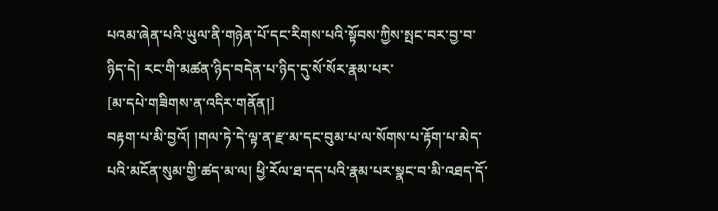པའམ་ཞེན་པའི་ཡུལ་ནི་གཉེན་པོ་དང་རིགས་པའི་སྟོབས་ཀྱིས་སྤང་བར་བྱ་བ་ཉིད་དེ། རང་གི་མཚན་ཉིད་བདེན་པ་ཉིད་དུ་སོ་སོར་རྣམ་པར་
[མ་དཔེ་གཟིགས་ན་འདིར་གནོན།]
བརྟག་པ་མི་བྱའོ། །གལ་ཏེ་དེ་ལྟ་ན་རྫ་མ་དང་བུམ་པ་ལ་སོགས་པ་རྟོག་པ་མེད་པའི་མངོན་སུམ་གྱི་ཚད་མ་ལ། ཕྱི་རོལ་ཐ་དད་པའི་རྣམ་པར་སྣང་བ་མི་འཐད་དོ་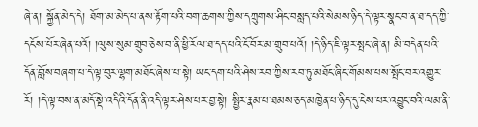ཞེ་ན། སྐྱོན་མེད་དེ། ཐོག་མ་མེད་པ་ནས་རྟོག་པའི་བག་ཆགས་ཀྱིས་དཀྲུགས་ཤིང་བསླད་པའི་སེམས་ཉིད་དེ་ལྟར་སྣང་བ་ན་ཐ་དད་ཀྱི་དངོས་པོར་ཞེན་པའོ། །ལུས་སུམ་གྲུབ་ཅེས་བ་ནི་ཕྱི་རོལ་ཐ་དད་པའི་ངོ་བོར་མ་གྲུབ་པའོ། །དེ་ཉིད་ཇི་ལྟར་སྤང་ཞེ་ན། མི་བདེན་པའི་དོན་བློས་བཞག་པ་དེ་ལྟ་བུར་ལྷག་མཐོང་ཞེས་པ་སྟེ། ཡང་དག་པའི་ཤེས་རབ་ཀྱིས་རབ་ཏུ་མཐོང་ཞིང་གོམས་པས་སྤོང་བར་འགྱུར་རོ། །དེ་ལྟ་བས་ན་མདོ་སྡེ་འདིའི་དོན་ནི་འདི་ལྟར་ཤེས་པར་བྱ་སྟེ། སྤྱིར་རྣམ་པ་ཐམས་ཅད་མཁྱེན་པ་ཉིད་དུ་ངེས་པར་འབྱུང་བའི་ལམ་ནི་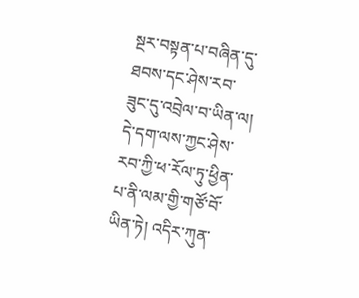སྔར་བསྟན་པ་བཞིན་དུ་ཐབས་དང་ཤེས་རབ་ཟུང་དུ་འབྲེལ་བ་ཡིན་ལ། དེ་དག་ལས་ཀྱང་ཤེས་རབ་ཀྱི་ཕ་རོལ་ཏུ་ཕྱིན་པ་ནི་ལམ་གྱི་གཙོ་བོ་ཡིན་ཏེ། འདིར་ཀུན་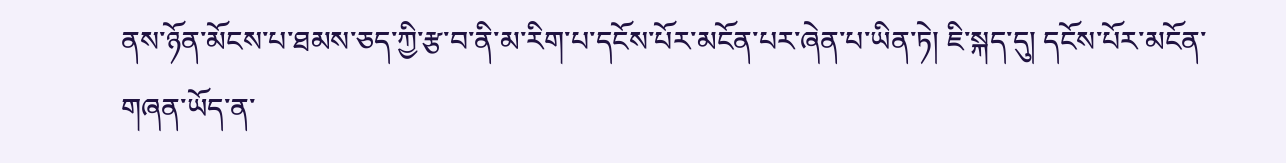ནས་ཉོན་མོངས་པ་ཐམས་ཅད་ཀྱི་རྩ་བ་ནི་མ་རིག་པ་དངོས་པོར་མངོན་པར་ཞེན་པ་ཡིན་ཏེ། ཇི་སྐད་དུ། དངོས་པོར་མངོན་གཞན་ཡོད་ན་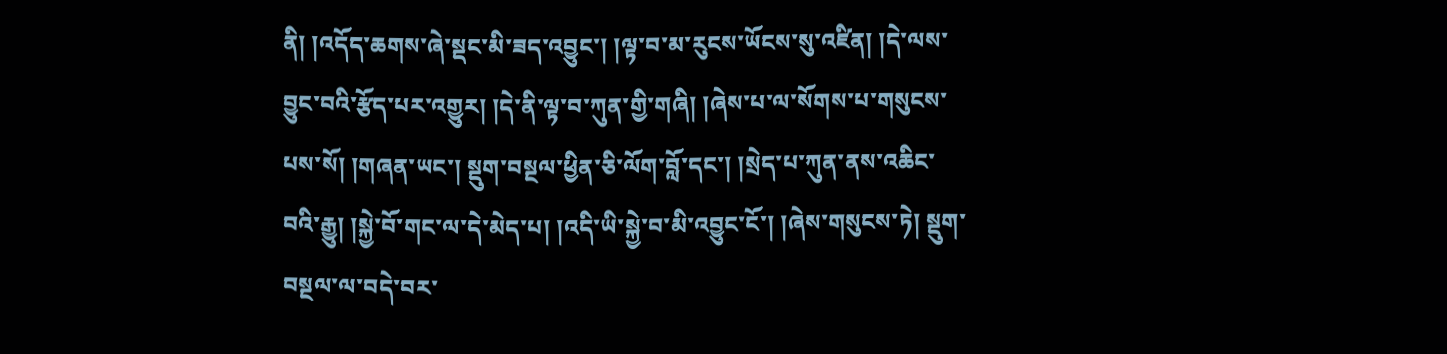ནི། །འདོད་ཆགས་ཞེ་སྡང་མི་ཟད་འབྱུང་། །ལྟ་བ་མ་རུངས་ཡོངས་སུ་འཛིན། །དེ་ལས་བྱུང་བའི་རྩོད་པར་འགྱུར། །དེ་ནི་ལྟ་བ་ཀུན་གྱི་གཞི། །ཞེས་པ་ལ་སོགས་པ་གསུངས་པས་སོ། །གཞན་ཡང་། སྡུག་བསྔལ་ཕྱིན་ཅི་ལོག་བློ་དང་། །སྲེད་པ་ཀུན་ནས་འཆིང་བའི་རྒྱུ། །སྐྱེ་བོ་གང་ལ་དེ་མེད་པ། །འདི་ཡི་སྐྱེ་བ་མི་འབྱུང་ངོ་། །ཞེས་གསུངས་ཏེ། སྡུག་བསྔལ་ལ་བདེ་བར་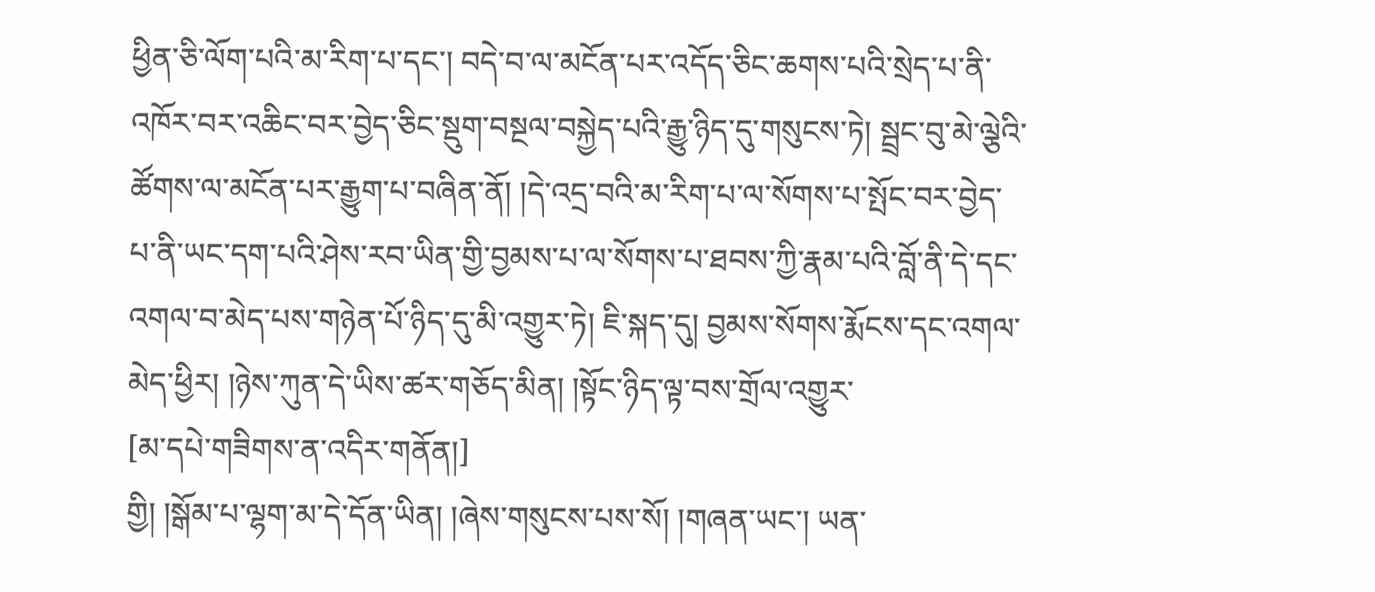ཕྱིན་ཅི་ལོག་པའི་མ་རིག་པ་དང་། བདེ་བ་ལ་མངོན་པར་འདོད་ཅིང་ཆགས་པའི་སྲེད་པ་ནི་འཁོར་བར་འཆིང་བར་བྱེད་ཅིང་སྡུག་བསྔལ་བསྐྱེད་པའི་རྒྱུ་ཉིད་དུ་གསུངས་ཏེ། སྦྲང་བུ་མེ་ལྕེའི་ཚོགས་ལ་མངོན་པར་རྒྱུག་པ་བཞིན་ནོ། །དེ་འདྲ་བའི་མ་རིག་པ་ལ་སོགས་པ་སྤོང་བར་བྱེད་པ་ནི་ཡང་དག་པའི་ཤེས་རབ་ཡིན་གྱི་བྱམས་པ་ལ་སོགས་པ་ཐབས་ཀྱི་རྣམ་པའི་བློ་ནི་དེ་དང་འགལ་བ་མེད་པས་གཉེན་པོ་ཉིད་དུ་མི་འགྱུར་ཏེ། ཇི་སྐད་དུ། བྱམས་སོགས་རྨོངས་དང་འགལ་མེད་ཕྱིར། །ཉེས་ཀུན་དེ་ཡིས་ཚར་གཅོད་མིན། །སྟོང་ཉིད་ལྟ་བས་གྲོལ་འགྱུར་
[མ་དཔེ་གཟིགས་ན་འདིར་གནོན།]
གྱི། །སྒོམ་པ་ལྷག་མ་དེ་དོན་ཡིན། །ཞེས་གསུངས་པས་སོ། །གཞན་ཡང་། ཡན་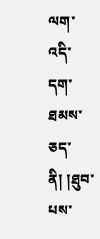ལག་འདི་དག་ཐམས་ཅད་ནི། །ཐུབ་པས་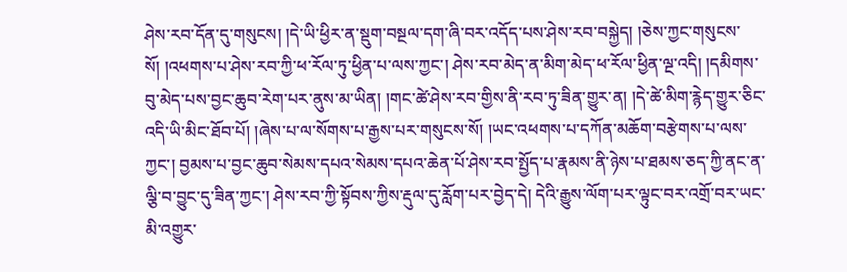ཤེས་རབ་དོན་དུ་གསུངས། །དེ་ཡི་ཕྱིར་ན་སྡུག་བསྔལ་དག་ཞི་བར་འདོད་པས་ཤེས་རབ་བསྐྱེད། །ཅེས་ཀྱང་གསུངས་སོ། །འཕགས་པ་ཤེས་རབ་ཀྱི་ཕ་རོལ་ཏུ་ཕྱིན་པ་ལས་ཀྱང་། ཤེས་རབ་མེད་ན་མིག་མེད་ཕ་རོལ་ཕྱིན་ལྔ་འདི། །དམིགས་བུ་མེད་པས་བྱང་ཆུབ་རེག་པར་ནུས་མ་ཡིན། །གང་ཚེ་ཤེས་རབ་གྱིས་ནི་རབ་ཏུ་ཟིན་གྱུར་ན། །དེ་ཚེ་མིག་རྙེད་གྱུར་ཅིང་འདི་ཡི་མིང་ཐོབ་པོ། །ཞེས་པ་ལ་སོགས་པ་རྒྱས་པར་གསུངས་སོ། །ཡང་འཕགས་པ་དཀོན་མཆོག་བརྩེགས་པ་ལས་ཀྱང་། བྱམས་པ་བྱང་ཆུབ་སེམས་དཔའ་སེམས་དཔའ་ཆེན་པོ་ཤེས་རབ་སྤྱོད་པ་རྣམས་ནི་ཉེས་པ་ཐམས་ཅད་ཀྱི་ནང་ན་ལྕི་བ་བྱུང་དུ་ཟིན་ཀྱང་། ཤེས་རབ་ཀྱི་སྟོབས་ཀྱིས་རྡུལ་དུ་རློག་པར་བྱེད་དེ། དེའི་རྒྱུས་ལོག་པར་ལྟུང་བར་འགྲོ་བར་ཡང་མི་འགྱུར་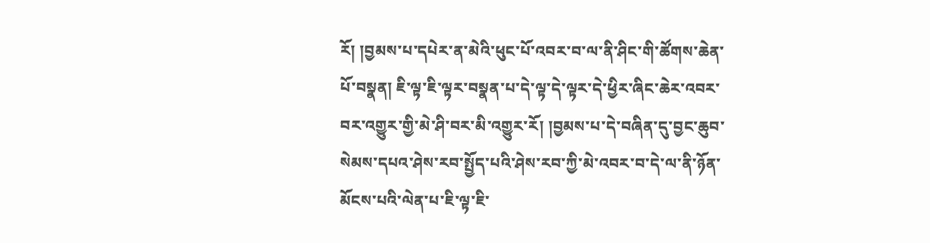རོ། །བྱམས་པ་དཔེར་ན་མེའི་ཕུང་པོ་འབར་བ་ལ་ནི་ཤིང་གི་ཚོགས་ཆེན་པོ་བསྣན། ཇི་ལྟ་ཇི་ལྟར་བསྣན་པ་དེ་ལྟ་དེ་ལྟར་དེ་ཕྱིར་ཞིང་ཆེར་འབར་བར་འགྱུར་གྱི་མེ་ཤི་བར་མི་འགྱུར་རོ། །བྱམས་པ་དེ་བཞིན་དུ་བྱང་ཆུབ་སེམས་དཔའ་ཤེས་རབ་སྤྱོད་པའི་ཤེས་རབ་ཀྱི་མེ་འབར་བ་དེ་ལ་ནི་ཉོན་མོངས་པའི་ལེན་པ་ཇི་ལྟ་ཇི་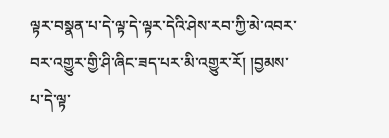ལྟར་བསྣན་པ་དེ་ལྟ་དེ་ལྟར་དེའི་ཤེས་རབ་ཀྱི་མེ་འབར་བར་འགྱུར་གྱི་ཤི་ཞིང་ཟད་པར་མི་འགྱུར་རོ། །བྱམས་པ་དེ་ལྟ་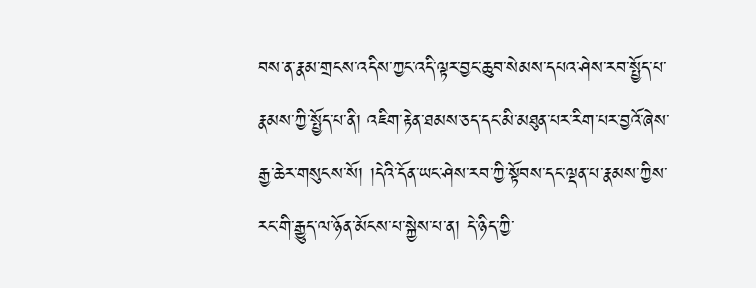བས་ན་རྣམ་གྲངས་འདིས་ཀྱང་འདི་ལྟར་བྱང་ཆུབ་སེམས་དཔའ་ཤེས་རབ་སྤྱོད་པ་རྣམས་ཀྱི་སྤྱོད་པ་ནི། འཇིག་རྟེན་ཐམས་ཅད་དང་མི་མཐུན་པར་རིག་པར་བྱའོ་ཞེས་རྒྱ་ཆེར་གསུངས་སོ། །དེའི་དོན་ཡང་ཤེས་རབ་ཀྱི་སྟོབས་དང་ལྡན་པ་རྣམས་ཀྱིས་རང་གི་རྒྱུད་ལ་ཉོན་མོངས་པ་སྐྱེས་པ་ན། དེ་ཉིད་ཀྱི་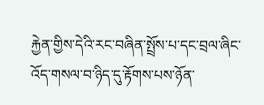རྐྱེན་གྱིས་དེའི་རང་བཞིན་སྤྲོས་པ་དང་བྲལ་ཞིང་འོད་གསལ་བ་ཉིད་དུ་རྟོགས་པས་ཉོན་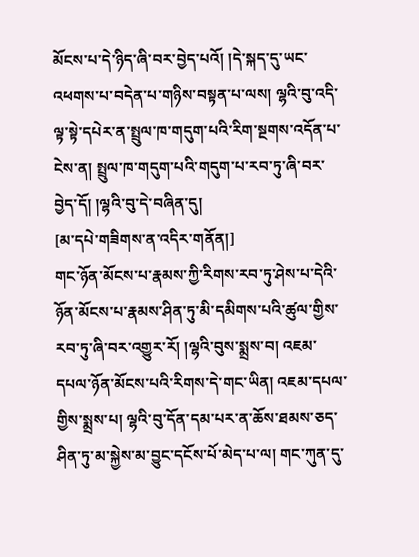མོངས་པ་དེ་ཉིད་ཞི་བར་བྱེད་པའོ། །དེ་སྐད་དུ་ཡང་འཕགས་པ་བདེན་པ་གཉིས་བསྟན་པ་ལས། ལྷའི་བུ་འདི་ལྟ་སྟེ་དཔེར་ན་སྤྲུལ་ཁ་གདུག་པའི་རིག་སྔགས་འདོན་པ་ངེས་ན། སྤྲུལ་ཁ་གདུག་པའི་གདུག་པ་རབ་ཏུ་ཞི་བར་བྱེད་དོ། །ལྷའི་བུ་དེ་བཞིན་དུ།
[མ་དཔེ་གཟིགས་ན་འདིར་གནོན།]
གང་ཉོན་མོངས་པ་རྣམས་ཀྱི་རིགས་རབ་ཏུ་ཤེས་པ་དེའི་ཉོན་མོངས་པ་རྣམས་ཤིན་ཏུ་མི་དམིགས་པའི་ཚུལ་གྱིས་རབ་ཏུ་ཞི་བར་འགྱུར་རོ། །ལྷའི་བུས་སྨྲས་བ། འཇམ་དཔལ་ཉོན་མོངས་པའི་རིགས་དེ་གང་ཡིན། འཇམ་དཔལ་གྱིས་སྨྲས་པ། ལྷའི་བུ་དོན་དམ་པར་ན་ཆོས་ཐམས་ཅད་ཤིན་ཏུ་མ་སྐྱེས་མ་བྱུང་དངོས་པོ་མེད་པ་ལ། གང་ཀུན་དུ་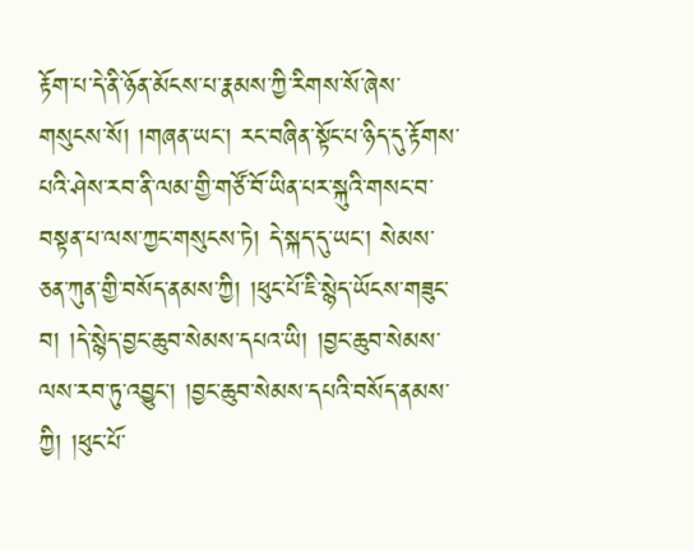རྟོག་པ་དེ་ནི་ཉོན་མོངས་པ་རྣམས་ཀྱི་རིགས་སོ་ཞེས་གསུངས་སོ། །གཞན་ཡང་། རང་བཞིན་སྟོང་པ་ཉིད་དུ་རྟོགས་པའི་ཤེས་རབ་ནི་ལམ་གྱི་གཙོ་བོ་ཡིན་པར་སྐུའི་གསང་བ་བསྟན་པ་ལས་ཀྱང་གསུངས་ཏེ། དེ་སྐད་དུ་ཡང་། སེམས་ཅན་ཀུན་གྱི་བསོད་ནམས་ཀྱི། །ཕུང་པོ་ཇི་སྙེད་ཡོངས་གཟུང་བ། །དེ་སྙེད་བྱང་ཆུབ་སེམས་དཔའ་ཡི། །བྱང་ཆུབ་སེམས་ལས་རབ་ཏུ་འབྱུང་། །བྱང་ཆུབ་སེམས་དཔའི་བསོད་ནམས་ཀྱི། །ཕུང་པོ་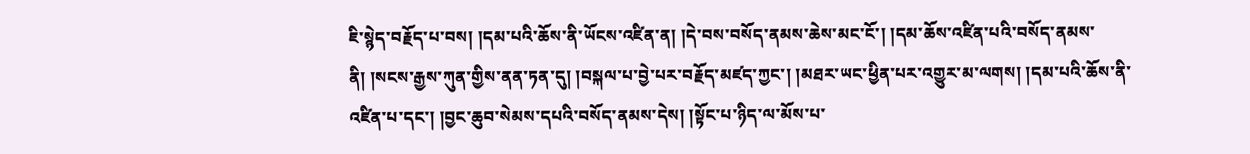ཇི་སྙེད་བརྗོད་པ་བས། །དམ་པའི་ཆོས་ནི་ཡོངས་འཛིན་ན། །དེ་བས་བསོད་ནམས་ཆེས་མང་ངོ་། །དམ་ཆོས་འཛིན་པའི་བསོད་ནམས་ནི། །སངས་རྒྱས་ཀུན་གྱིས་ནན་ཏན་དུ། །བསྐལ་པ་བྱེ་པར་བརྗོད་མཛད་ཀྱང་། །མཐར་ཡང་ཕྱིན་པར་འགྱུར་མ་ལགས། །དམ་པའི་ཆོས་ནི་འཛིན་པ་དང་། །བྱང་ཆུབ་སེམས་དཔའི་བསོད་ནམས་དེས། །སྟོང་པ་ཉིད་ལ་མོས་པ་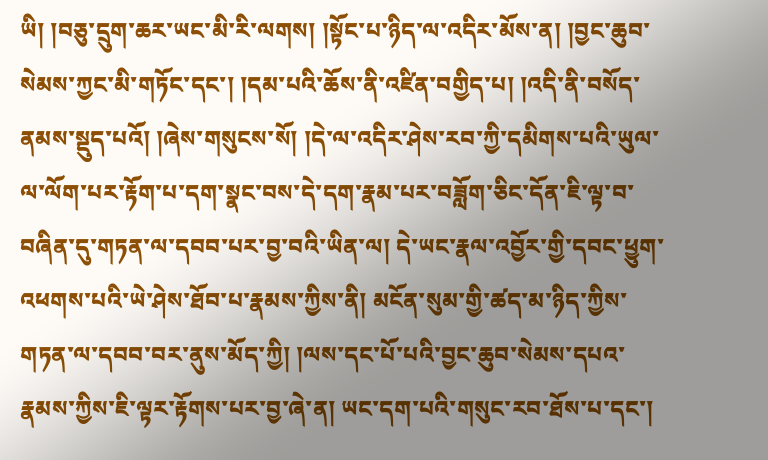ཡི། །བཅུ་དྲུག་ཆར་ཡང་མི་རི་ལགས། །སྟོང་པ་ཉིད་ལ་འདིར་མོས་ན། །བྱང་ཆུབ་སེམས་ཀྱང་མི་གཏོང་དང་། །དམ་པའི་ཆོས་ནི་འཛིན་བགྱིད་པ། །འདི་ནི་བསོད་ནམས་སྡུད་པའོ། །ཞེས་གསུངས་སོ། །དེ་ལ་འདིར་ཤེས་རབ་ཀྱི་དམིགས་པའི་ཡུལ་ལ་ལོག་པར་རྟོག་པ་དག་སྣང་བས་དེ་དག་རྣམ་པར་བཟློག་ཅིང་དོན་ཇི་ལྟ་བ་བཞིན་དུ་གཏན་ལ་དབབ་པར་བྱ་བའི་ཡིན་ལ། དེ་ཡང་རྣལ་འབྱོར་གྱི་དབང་ཕྱུག་འཕགས་པའི་ཡེ་ཤེས་ཐོབ་པ་རྣམས་ཀྱིས་ནི། མངོན་སུམ་གྱི་ཚད་མ་ཉིད་ཀྱིས་གཏན་ལ་དབབ་བར་ནུས་མོད་ཀྱི། །ལས་དང་པོ་པའི་བྱང་ཆུབ་སེམས་དཔའ་རྣམས་ཀྱིས་ཇི་ལྟར་རྟོགས་པར་བྱ་ཞེ་ན། ཡང་དག་པའི་གསུང་རབ་ཐོས་པ་དང་།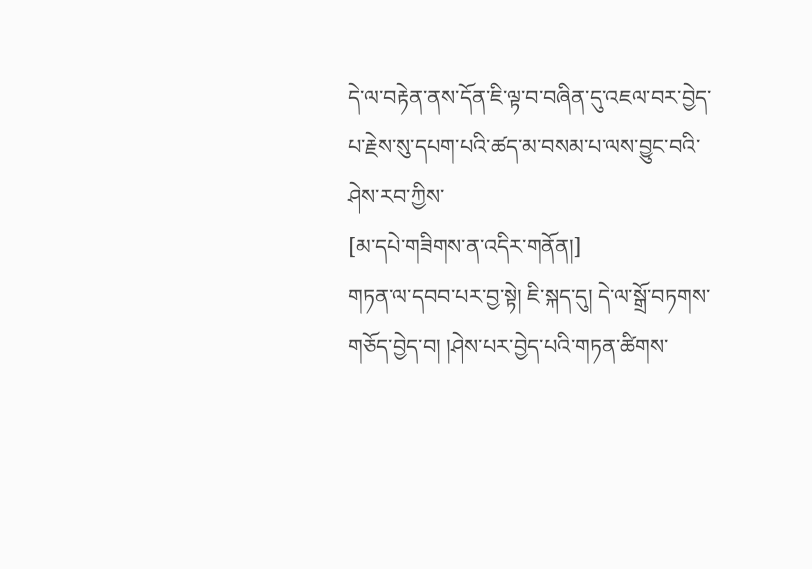དེ་ལ་བརྟེན་ནས་དོན་ཇི་ལྟ་བ་བཞིན་དུ་འཇལ་བར་བྱེད་པ་རྗེས་སུ་དཔག་པའི་ཚད་མ་བསམ་པ་ལས་བྱུང་བའི་ཤེས་རབ་ཀྱིས་
[མ་དཔེ་གཟིགས་ན་འདིར་གནོན།]
གཏན་ལ་དབབ་པར་བྱ་སྟེ། ཇི་སྐད་དུ། དེ་ལ་སྒྲོ་བཏགས་གཅོད་བྱེད་བ། །ཤེས་པར་བྱེད་པའི་གཏན་ཚིགས་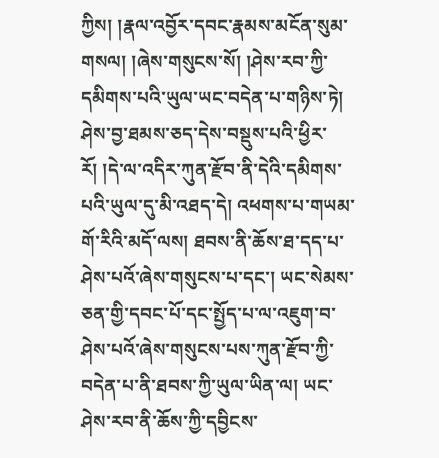ཀྱིས། །རྣལ་འབྱོར་དབང་རྣམས་མངོན་སུམ་གསལ། །ཞེས་གསུངས་སོ། །ཤེས་རབ་ཀྱི་དམིགས་པའི་ཡུལ་ཡང་བདེན་པ་གཉིས་ཏེ། ཤེས་བྱ་ཐམས་ཅད་དེས་བསྡུས་པའི་ཕྱིར་རོ། །དེ་ལ་འདིར་ཀུན་རྫོབ་ནི་དེའི་དམིགས་པའི་ཡུལ་དུ་མི་འཐད་དེ། འཕགས་པ་གཡམ་གོ་རིའི་མདོ་ལས། ཐབས་ནི་ཆོས་ཐ་དད་པ་ཤེས་པའོ་ཞེས་གསུངས་པ་དང་། ཡང་སེམས་ཅན་གྱི་དབང་པོ་དང་སྤྱོད་པ་ལ་འཇུག་བ་ཤེས་པའོ་ཞེས་གསུངས་པས་ཀུན་རྫོབ་ཀྱི་བདེན་པ་ནི་ཐབས་ཀྱི་ཡུལ་ཡིན་ལ། ཡང་ཤེས་རབ་ནི་ཆོས་ཀྱི་དབྱིངས་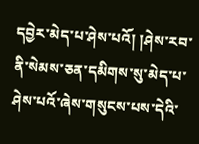དབྱེར་མེད་པ་ཤེས་པའོ། །ཤེས་རབ་ནི་སེམས་ཅན་དམིགས་སུ་མེད་པ་ཤེས་པའོ་ཞེས་གསུངས་པས་དེའི་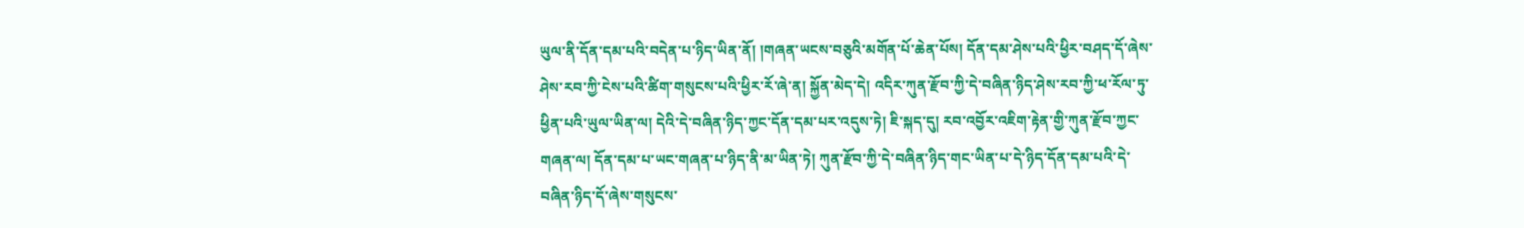ཡུལ་ནི་དོན་དམ་པའི་བདེན་པ་ཉིད་ཡིན་ནོ། །གཞན་ཡངས་བཅུའི་མགོན་པོ་ཆེན་པོས། དོན་དམ་ཤེས་པའི་ཕྱིར་བཤད་དོ་ཞེས་ཤེས་རབ་ཀྱི་ངེས་པའི་ཚིག་གསུངས་པའི་ཕྱིར་རོ་ཞེ་ན། སྐྱོན་མེད་དེ། འདིར་ཀུན་རྫོབ་ཀྱི་དེ་བཞིན་ཉིད་ཤེས་རབ་ཀྱི་ཕ་རོལ་ཏུ་ཕྱིན་པའི་ཡུལ་ཡིན་ལ། དེའི་དེ་བཞིན་ཉིད་ཀྱང་དོན་དམ་པར་འདུས་ཏེ། ཇི་སྐད་དུ། རབ་འབྱོར་འཇིག་རྟེན་གྱི་ཀུན་རྫོབ་ཀྱང་གཞན་ལ། དོན་དམ་པ་ཡང་གཞན་པ་ཉིད་ནི་མ་ཡིན་ཏེ། ཀུན་རྫོབ་ཀྱི་དེ་བཞིན་ཉིད་གང་ཡིན་པ་དེ་ཉིད་དོན་དམ་པའི་དེ་བཞིན་ཉིད་དོ་ཞེས་གསུངས་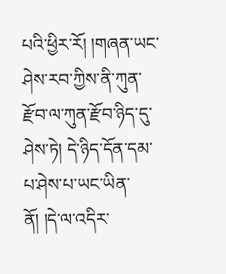པའི་ཕྱིར་རོ། །གཞན་ཡང་ཤེས་རབ་ཀྱིས་ནི་ཀུན་རྫོབ་ལ་ཀུན་རྫོབ་ཉིད་དུ་ཤེས་ཏེ། དེ་ཉིད་དོན་དམ་པ་ཤེས་པ་ཡང་ཡིན་ནོ། །དེ་ལ་འདིར་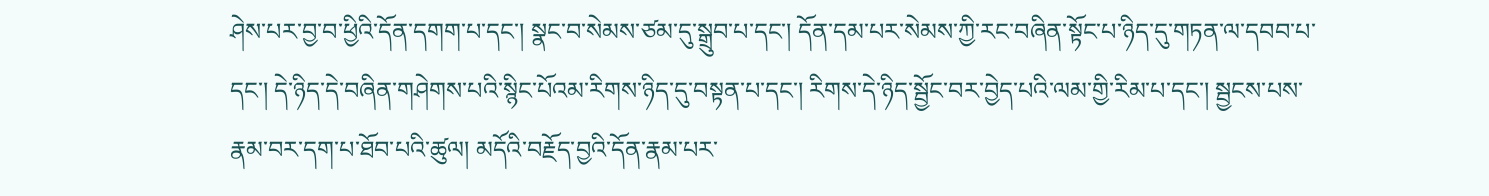ཤེས་པར་བྱ་བ་ཕྱིའི་དོན་དགག་པ་དང་། སྣང་བ་སེམས་ཙམ་དུ་སྒྲུབ་པ་དང་། དོན་དམ་པར་སེམས་ཀྱི་རང་བཞིན་སྟོང་པ་ཉིད་དུ་གཏན་ལ་དབབ་པ་དང་། དེ་ཉིད་དེ་བཞིན་གཤེགས་པའི་སྙིང་པོའམ་རིགས་ཉིད་དུ་བསྟན་པ་དང་། རིགས་དེ་ཉིད་སྦྱོང་བར་བྱེད་པའི་ལམ་གྱི་རིམ་པ་དང་། སྦྱངས་པས་རྣམ་བར་དག་པ་ཐོབ་པའི་ཚུལ། མདོའི་བརྗོད་བྱའི་དོན་རྣམ་པར་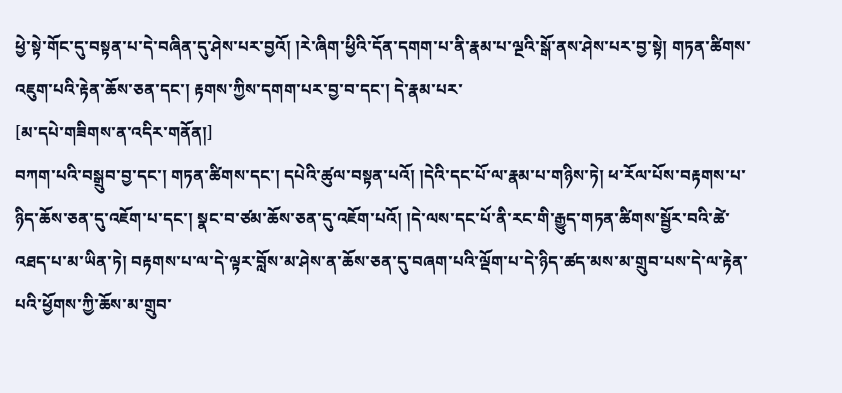ཕྱེ་སྟེ་གོང་དུ་བསྟན་པ་དེ་བཞིན་དུ་ཤེས་པར་བྱའོ། །རེ་ཞིག་ཕྱིའི་དོན་དགག་པ་ནི་རྣམ་པ་ལྔའི་སྒོ་ནས་ཤེས་པར་བྱ་སྟེ། གཏན་ཚིགས་འཇུག་པའི་རྟེན་ཆོས་ཅན་དང་། རྟགས་ཀྱིས་དགག་པར་བྱ་བ་དང་། དེ་རྣམ་པར་
[མ་དཔེ་གཟིགས་ན་འདིར་གནོན།]
བཀག་པའི་བསྒྲུབ་བྱ་དང་། གཏན་ཚིགས་དང་། དཔེའི་ཚུལ་བསྟན་པའོ། །དེའི་དང་པོ་ལ་རྣམ་པ་གཉིས་ཏེ། ཕ་རོལ་པོས་བརྟགས་པ་ཉིད་ཆོས་ཅན་དུ་འཇོག་པ་དང་། སྣང་བ་ཙམ་ཆོས་ཅན་དུ་འཇོག་པའོ། །དེ་ལས་དང་པོ་ནི་རང་གི་རྒྱུད་གཏན་ཚིགས་སྦྱོར་བའི་ཚེ་འཐད་པ་མ་ཡིན་ཏེ། བརྟགས་པ་ལ་དེ་ལྟར་བློས་མ་ཤེས་ན་ཆོས་ཅན་དུ་བཞག་པའི་ལྡོག་པ་དེ་ཉིད་ཚད་མས་མ་གྲུབ་པས་དེ་ལ་རྟེན་པའི་ཕྱོགས་ཀྱི་ཆོས་མ་གྲུབ་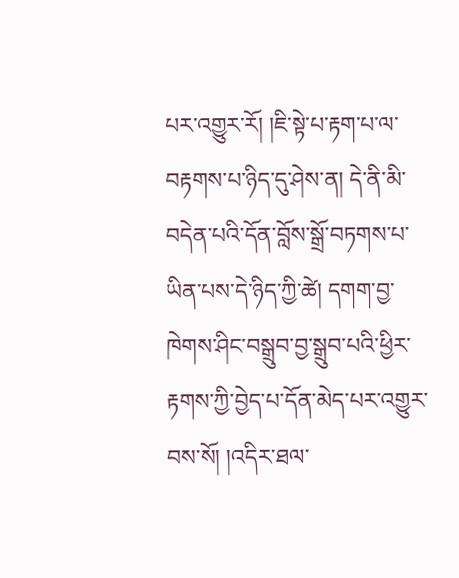པར་འགྱུར་རོ། །ཇི་སྟེ་པ་རྟག་པ་ལ་བརྟགས་པ་ཉིད་དུ་ཤེས་ན། དེ་ནི་མི་བདེན་པའི་དོན་བློས་སྒྲོ་བཏགས་པ་ཡིན་པས་དེ་ཉིད་ཀྱི་ཚེ། དགག་བྱ་ཁེགས་ཤིང་བསྒྲུབ་བྱ་སྒྲུབ་པའི་ཕྱིར་རྟགས་ཀྱི་བྱེད་པ་དོན་མེད་པར་འགྱུར་བས་སོ། །འདིར་ཐལ་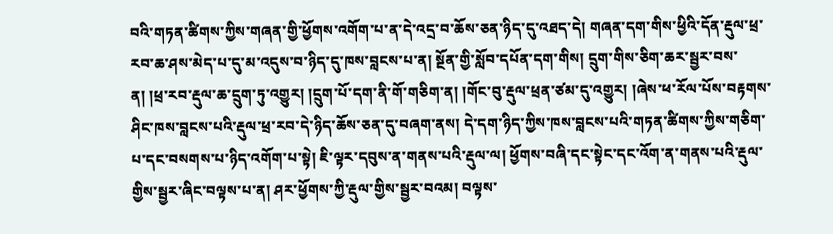བའི་གཏན་ཚིགས་ཀྱིས་གཞན་གྱི་ཕྱོགས་འགོག་པ་ན་དེ་འདྲ་བ་ཆོས་ཅན་ཉིད་དུ་འཐད་དེ། གཞན་དག་གིས་ཕྱིའི་དོན་རྡུལ་ཕྲ་རབ་ཆ་ཤས་མེད་པ་དུ་མ་འདུས་བ་ཉིད་དུ་ཁས་བླངས་པ་ན། སྔོན་གྱི་སློབ་དཔོན་དག་གིས། དྲུག་གིས་ཅིག་ཆར་སྦྱར་བས་ན། །ཕྲ་རབ་རྡུལ་ཆ་དྲུག་ཏུ་འགྱུར། །དྲུག་པོ་དག་ནི་གོ་གཅིག་ན། །གོང་བུ་རྡུལ་ཕྲན་ཙམ་དུ་འགྱུར། །ཞེས་ཕ་རོལ་པོས་བརྟགས་ཤིང་ཁས་བླངས་པའི་རྡུལ་ཕྲ་རབ་དེ་ཉིད་ཆོས་ཅན་དུ་བཞག་ནས། དེ་དག་ཉིད་ཀྱིས་ཁས་བླངས་པའི་གཏན་ཚིགས་ཀྱིས་གཅིག་པ་དང་བསགས་པ་ཉིད་འགོག་པ་སྟེ། ཇི་ལྟར་དབུས་ན་གནས་པའི་རྡུལ་ལ། ཕྱོགས་བཞི་དང་སྟེང་དང་འོག་ན་གནས་པའི་རྡུལ་གྱིས་སྦྱར་ཞིང་བལྟས་པ་ན། ཤར་ཕྱོགས་ཀྱི་རྡུལ་གྱིས་སྦྱར་བའམ། བལྟས་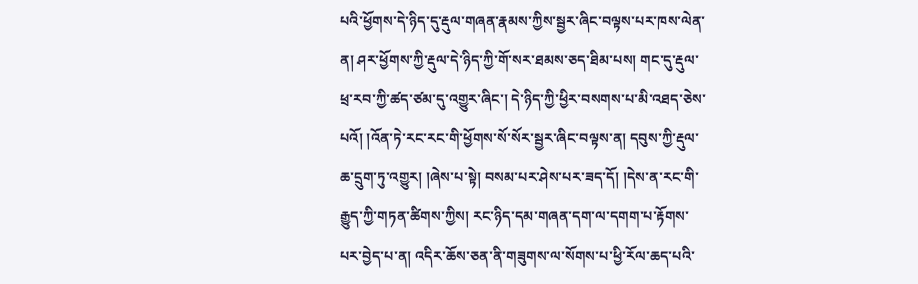པའི་ཕྱོགས་དེ་ཉིད་དུ་རྡུལ་གཞན་རྣམས་ཀྱིས་སྦྱར་ཞིང་བལྟས་པར་ཁས་ལེན་ན། ཤར་ཕྱོགས་ཀྱི་རྡུལ་དེ་ཉིད་ཀྱི་གོ་སར་ཐམས་ཅད་ཐིམ་པས། གང་དུ་རྡུལ་ཕྲ་རབ་ཀྱི་ཚད་ཙམ་དུ་འགྱུར་ཞིང་། དེ་ཉིད་ཀྱི་ཕྱིར་བསགས་པ་མི་འཐད་ཅེས་པའོ། །འོན་ཏེ་རང་རང་གི་ཕྱོགས་སོ་སོར་སྦྱར་ཞིང་བལྟས་ན། དབུས་ཀྱི་རྡུལ་ཆ་དྲུག་ཏུ་འགྱུར། །ཞེས་པ་སྟེ། བསམ་པར་ཤེས་པར་ཟད་དོ། །དེས་ན་རང་གི་རྒྱུད་ཀྱི་གཏན་ཚིགས་ཀྱིས། རང་ཉིད་དམ་གཞན་དག་ལ་དགག་པ་རྟོགས་པར་བྱེད་པ་ན། འདིར་ཆོས་ཅན་ནི་གཟུགས་ལ་སོགས་པ་ཕྱི་རོལ་ཆད་པའི་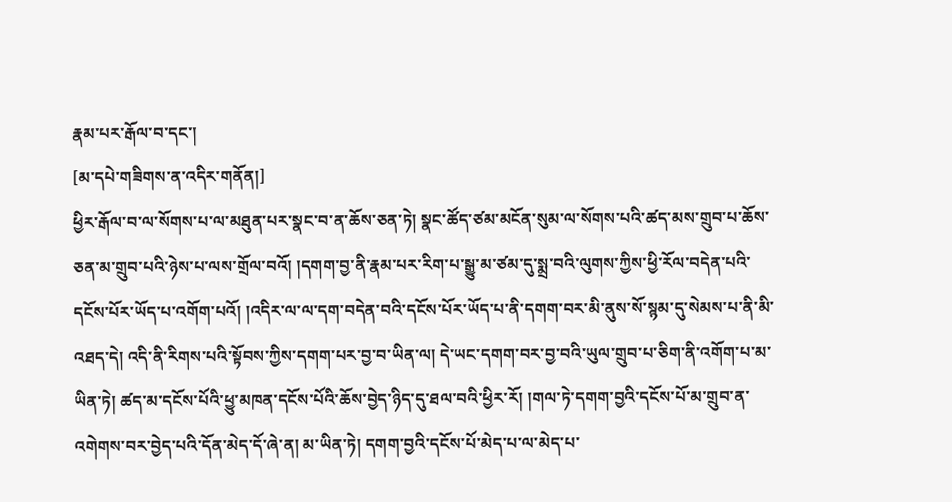རྣམ་པར་རྒོལ་བ་དང་།
[མ་དཔེ་གཟིགས་ན་འདིར་གནོན།]
ཕྱིར་རྒོལ་བ་ལ་སོགས་པ་ལ་མཐུན་པར་སྣང་བ་ན་ཆོས་ཅན་ཏེ། སྣང་ཚོད་ཙམ་མངོན་སུམ་ལ་སོགས་པའི་ཚད་མས་གྲུབ་པ་ཆོས་ཅན་མ་གྲུབ་པའི་ཉེས་པ་ལས་གྲོལ་བའོ། །དགག་བྱ་ནི་རྣམ་པར་རིག་པ་སྒྱུ་མ་ཙམ་དུ་སྨྲ་བའི་ལུགས་ཀྱིས་ཕྱི་རོལ་བདེན་པའི་དངོས་པོར་ཡོད་པ་འགོག་པའོ། །འདིར་ལ་ལ་དག་བདེན་བའི་དངོས་པོར་ཡོད་པ་ནི་དགག་བར་མི་ནུས་སོ་སྙམ་དུ་སེམས་པ་ནི་མི་འཐད་དེ། འདི་ནི་རིགས་པའི་སྟོབས་ཀྱིས་དགག་པར་བྱ་བ་ཡིན་ལ། དེ་ཡང་དགག་བར་བྱ་བའི་ཡུལ་གྲུབ་པ་ཅིག་ནི་འགོག་པ་མ་ཡིན་ཏེ། ཚད་མ་དངོས་པོའི་ཕྱུ་མཁན་དངོས་པོའི་ཆོས་བྱེད་ཉིད་དུ་ཐལ་བའི་ཕྱིར་རོ། །གལ་ཏེ་དགག་བྱའི་དངོས་པོ་མ་གྲུབ་ན་འགེགས་བར་བྱེད་པའི་དོན་མེད་དོ་ཞེ་ན། མ་ཡིན་ཏེ། དགག་བྱའི་དངོས་པོ་མེད་པ་ལ་མེད་པ་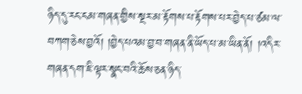ཉིད་དུ་རང་ངམ་གཞན་གྱིས་སྔར་མ་རྟོགས་པ་རྟོགས་པར་བྱེད་པ་ཙམ་ལ་བཀག་ཅེས་བྱའོ། །བྱེད་པའམ་བྱ་བ་གཞན་ནི་ཡོད་པ་མ་ཡིན་ནོ། །འདིར་གཞན་དག་ཇི་ལྟར་སྣང་བའི་ཆོས་ཅན་ཉིད་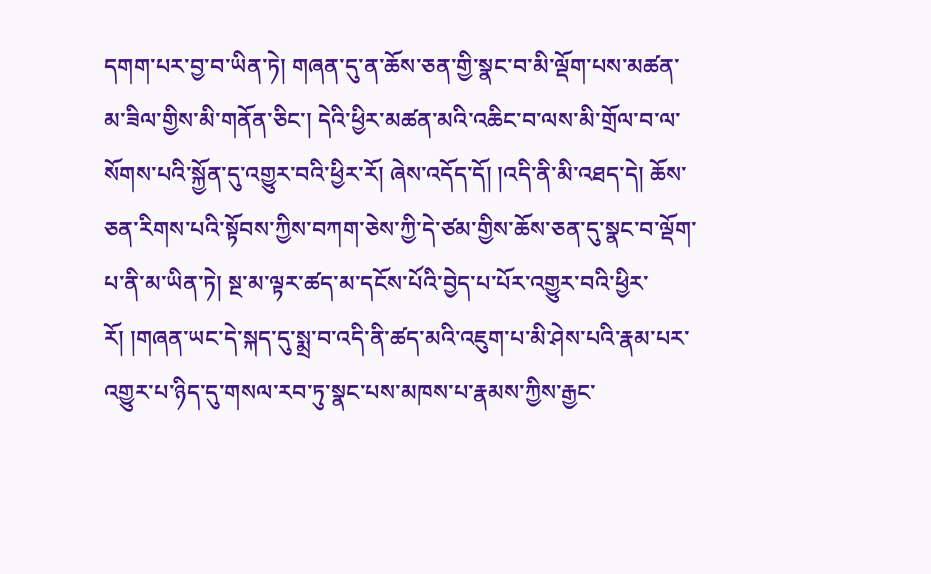དགག་པར་བྱ་བ་ཡིན་ཏེ། གཞན་དུ་ན་ཆོས་ཅན་གྱི་སྣང་བ་མི་ལྡོག་པས་མཚན་མ་ཟིལ་གྱིས་མི་གནོན་ཅིང་། དེའི་ཕྱིར་མཚན་མའི་འཆིང་བ་ལས་མི་གྲོལ་བ་ལ་སོགས་པའི་སྐྱོན་དུ་འགྱུར་བའི་ཕྱིར་རོ། ཞེས་འདོད་དོ། །འདི་ནི་མི་འཐད་དེ། ཆོས་ཅན་རིགས་པའི་སྟོབས་ཀྱིས་བཀག་ཅེས་ཀྱི་དེ་ཙམ་གྱིས་ཆོས་ཅན་དུ་སྣང་བ་ལྡོག་པ་ནི་མ་ཡིན་ཏེ། སྔ་མ་ལྟར་ཚད་མ་དངོས་པོའི་བྱེད་པ་པོར་འགྱུར་བའི་ཕྱིར་རོ། །གཞན་ཡང་དེ་སྐད་དུ་སྨྲ་བ་འདི་ནི་ཚད་མའི་འཇུག་པ་མི་ཤེས་པའི་རྣམ་པར་འགྱུར་པ་ཉིད་དུ་གསལ་རབ་ཏུ་སྣང་པས་མཁས་པ་རྣམས་ཀྱིས་རྒྱང་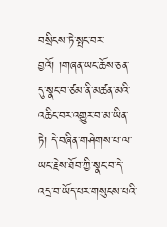བསྲིངས་ཏེ་སྤང་བར་བྱའོ། །གཞན་ཡང་ཆོས་ཅན་དུ་སྣང་བ་ཙམ་ནི་མཚན་མའི་འཆིང་བར་འགྱུར་བ་མ་ཡིན་ཏེ། དེ་བཞིན་གཤེགས་པ་ལ་ཡང་རྗེས་ཐོབ་ཀྱི་སྣང་བ་དེ་འདྲ་བ་ཡོད་པར་གསུངས་པའི་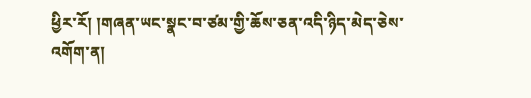ཕྱིར་རོ། །གཞན་ཡང་སྣང་བ་ཙམ་གྱི་ཆོས་ཅན་འདི་ཉིད་མེད་ཅེས་འགོག་ན།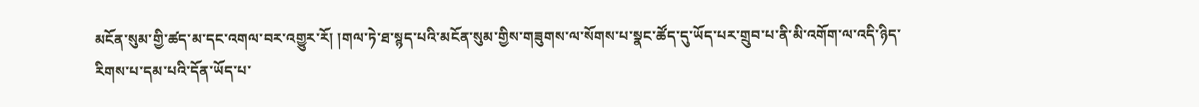མངོན་སུམ་གྱི་ཚད་མ་དང་འགལ་བར་འགྱུར་རོ། །གལ་ཏེ་ཐ་སྙད་པའི་མངོན་སུམ་གྱིས་གཟུགས་ལ་སོགས་པ་སྣང་ཚོད་དུ་ཡོད་པར་གྲུབ་པ་ནི་མི་འགོག་ལ་འདི་ཉིད་རིགས་པ་དམ་པའི་དོན་ཡོད་པ་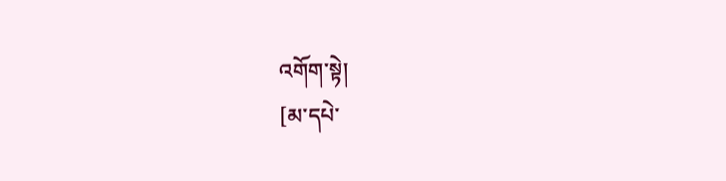འགོག་སྟེ།
[མ་དཔེ་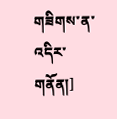གཟིགས་ན་འདིར་གནོན།]